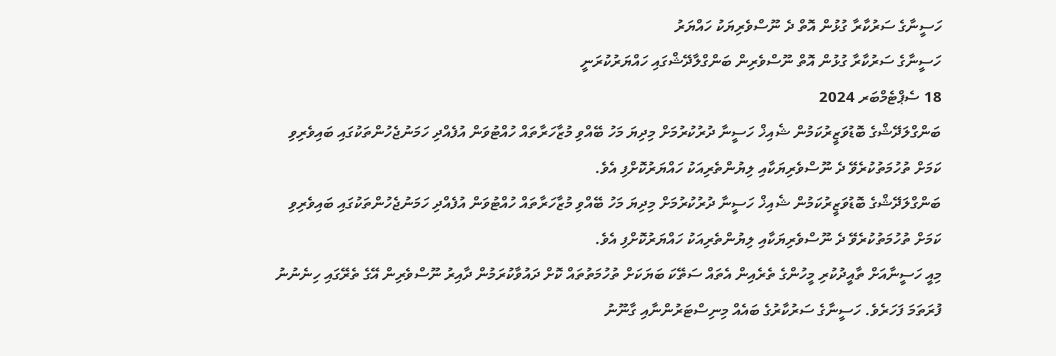ހަސީނާގެ ސަރުކާރާ ގުޅުން އޮތް ދެ ނޫސްވެރިޔަކު ހައްޔަރު
ހަސީނާގެ ސަރުކާރާ ގުޅުން އޮތް ނޫސްވެރިން ބަންގްލާދޭޝްގައި ހައްޔަރުކުރަނީ
18 ސެޕްޓެމްބަރ 2024
ބަންގްލަދޭޝްގެ ބޮޑުވަޒީރުކަމުން ޝެއިޚް ހަސީނާ ދުރުކުރުމަށް މިދިޔަ މަހު ބޭއްވި މުޒާހަރާތައް ހުއްޓުވަން އުފެއްދި ހަމަނުޖެހުންތަކުގައި ބައިވެރިވި ކަމަށް ތުހުމަތުކުރެވޭ ދެ ނޫސްވެރިޔަކާއި ލިޔުންތެރިއަކު ހައްޔަރުކޮށްފި އެވެ.
ބަންގްލަދޭޝްގެ ބޮޑުވަޒީރުކަމުން ޝެއިޚް ހަސީނާ ދުރުކުރުމަށް މިދިޔަ މަހު ބޭއްވި މުޒާހަރާތައް ހުއްޓުވަން އުފެއްދި ހަމަނުޖެހުންތަކުގައި ބައިވެރިވި ކަމަށް ތުހުމަތުކުރެވޭ ދެ ނޫސްވެރިޔަކާއި ލިޔުންތެރިއަކު ހައްޔަރުކޮށްފި އެވެ.
މިއީ ހަސީނާއަށް ތާއީދުކުރި މީހުންގެ ތެރެއިން އެތައް ސަތޭކަ ބަޔަކަށް ތުހުމަތުތައް ކޮށް ދައުވާކުރަމުން ދާއިރު ނޫސްވެރިން އޭގެ ތެރޭގައި ހިނެނުނު ފުރަތަމަ ފަހަރެވެ. ހަސީނާގެ ސަރުކާރުގެ ބައެއް މިނިސްޓަރުންނާއި ގާނޫނު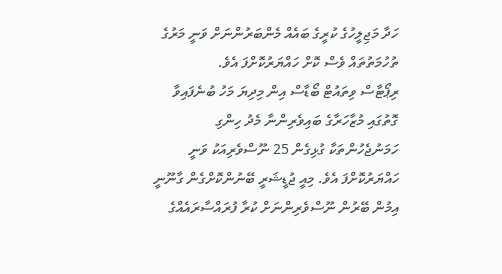ހަދާ މަޖިލީހުގެ ކުރީގެ ބައެއް މެންބަރުންނަށް ވަނީ މަރުގެ ތުހުމަތުތައް ވެސް ކޮށް ހައްޔަރުކޮށްފަ އެވެ.
ރިޕޯޓާސް ވިތައުޓް ބޯޑާސް އިން މިދިޔަ މަހު ބުނެފައިވާ ގޮތުގައި މުޒާހަރާގެ ބައިވެރިންނާ މެދު ހިންގި ހަމަނުޖެހުންތަކާ ގުޅިގެން 25 ނޫސްވެރިއަކު ވަނީ ހައްޔަރުކޮށްފަ އެވެ. މިއީ ޖުޑީޝަރީ ބޭނުންކޮށްގެން ގާނޫނީ އިމުން ބޭރުން ނޫސްވެރިންނަށް ކުރާ ފުރައްސާރައެއްގެ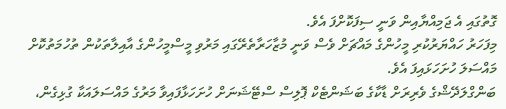ގޮތުގައި އެ ޖަމިއްޔާއިން ވަނީ ސިފަކޮށްފަ އެވެ.
މިފަހަރު ހައްޔަރުކުރި މީހުންގެ މައްޗަށް ވެސް ވަނީ މުޒާހަރާތެރޭގައި މަރުވި މީސްމީހުންގެ އާއިލާތަކުން ތުހުމަތުކޮށް މައްސަލަ ހުށަހަޅައިފަ އެވެ.
ބަންގްލަދޭޝްގެ ވެރިރަށް ޑާކާގެ ބަޝަންޓެކް ޕޮލިސް ސްޓޭޝަނަށް ހުށަހަޅާފައިވާ މަރުގެ މައްސަލައަކާ ގުޅިގެން،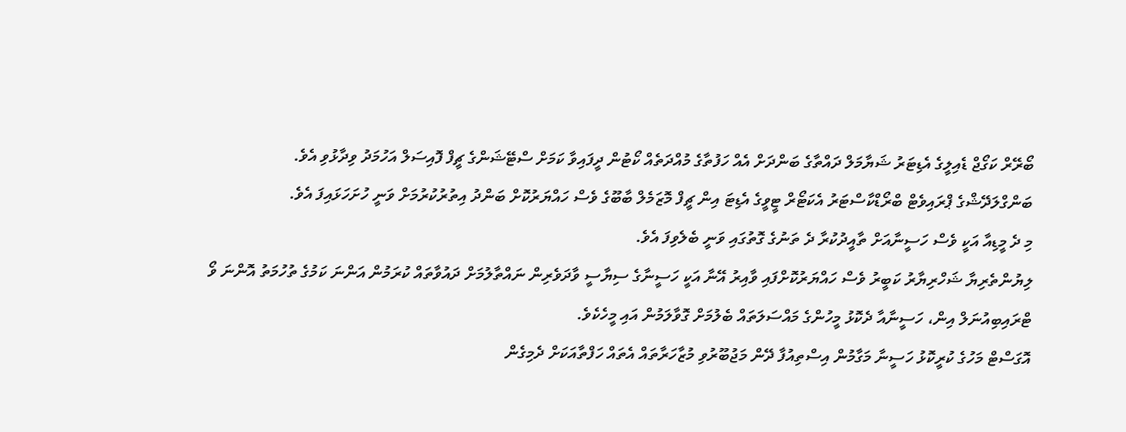ބޯރޭރް ކަގޯޖް ޑެއިލީގެ އެޑިޓަރު ޝަޔާމަލް ދައްތާގެ ބަންދަށް އެއް ހަފުތާގެ މުއްދަތެއް ކޯޓުން ދީފައިވާ ކަމަށް ސްޓޭޝަންގެ ޗީފް ފޮއިސަލް އަހުމަދު ވިދާޅުވި އެވެ.
ބަންގްލަދޭޝްގެ ޕްރައިވެޓް ބްރޯޑްކާސްޓަރު އެކަޓޯރް ޓީވީގެ އެޑިޓަ އިން ޗީފް މޮޒަމެލް ބާބޫގެ ވެސް ހައްޔަރުކޮށް ބަންދު އިތުރުކުރުމަށް ވަނީ ހުށަހަޅައިފަ އެވެ.
މި ދެ މީޑިއާ އަކީ ވެސް ހަސީނާއަށް ތާއީދުކުރާ ދެ ތަނުގެ ގޮތުގައި ވަނީ ބެލެވިފަ އެވެ.
ލިޔުންތެރިޔާ ޝަހްރިޔާރު ކަބީރު ވެސް ހައްޔަރުކޮށްފައި ވާއިރު އޭނާ އަކީ ހަސީނާގެ ސިޔާސީ ވާދަވެރިން ނައްތާލުމަށް ދައުވާތައް ކުރަމުން އަންނަ ކަމުގެ ތުހުމަތު އޮންނަ ވޯ ޓްރައިބިއުނަލް އިން، ހަސީނާއާ ދެކޮޅު މީހުންގެ މައްސަލަތައް ބެލުމަށް ގޮވާލަމުން އައި މީހެކެވެ.
އޮގަސްޓް މަހުގެ ކުރީކޮޅު ހަސީނާ މަގާމުން އިސްތިއުފާ ދޭން މަޖުބޫރުވި މުޒާހަރާތައް އެތައް ހަފްތާއަކަށް ދެމިގެން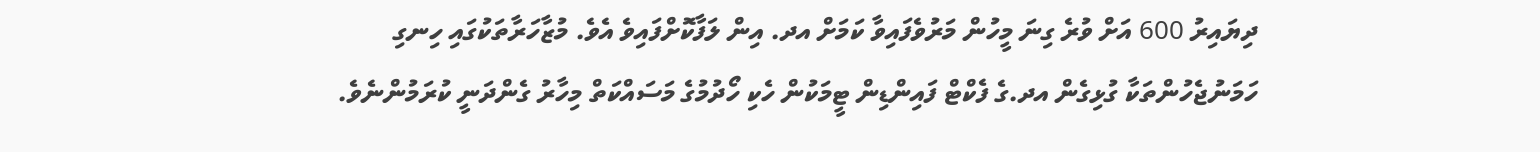ދިޔައިރު 600 އަށް ވުރެ ގިނަ މީހުން މަރުވެފައިވާ ކަމަށް އދ. އިން ލަފާކޮށްފައިވެ އެވެ. މުޒާހަރާތަކުގައި ހިނގި ހަމަނުޖެހުންތަކާ ގުޅިގެން އދ.ގެ ފެކްޓް ފައިންޑިން ޓީމަކުން ހެކި ހޯދުމުގެ މަސައްކަތް މިހާރު ގެންދަނީ ކުރަމުންނެވެ.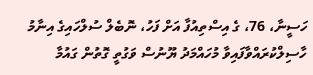ހަސީނާ، 76، ގެ އިސްތިއުފާ އަށް ފަހު، ނޮބެލް ސުލްހައިގެ އިނާމު ހާސިލްކުރައްވާފައިވާ މުހައްމަދު ޔޫނުސް ވަގުތީ ގޮތުން ގައުމާ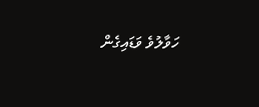ހަވާލުވެ ވަޑައިގެން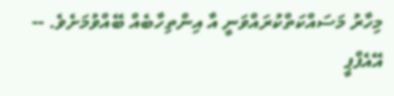މިހާރު މަސައްކަތްކުރައްވަނީ އާ އިންތިހާބެއް ބޭއްވުމަށެވެ. -- އޭއެފްޕީ